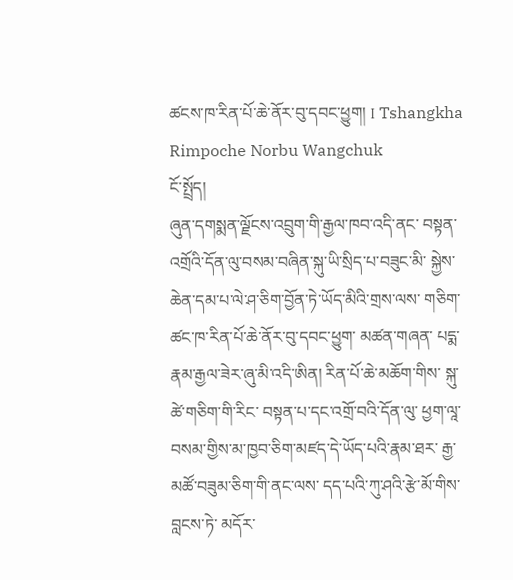ཚངས་ཁ་རིན་པོ་ཆེ་ནོར་བུ་དབང་ཕྱུག། Ι Tshangkha Rimpoche Norbu Wangchuk
ངོ་སྤྲོད།
ཞུན་དགསྨན་ལྗོངས་འབྲུག་གི་རྒྱལ་ཁབ་འདི་ནང་ བསྟན་འགྲོའི་དོན་ལུ་བསམ་བཞིན་སྐུ་ཡི་སྲིད་པ་བཟུང་མི་ སྐྱེས་ཆེན་དམ་པ་ལེ་ཤ་ཅིག་བྱོན་ཏེ་ཡོད་མིའི་གྲས་ལས་ གཅིག་ཚང་ཁ་རིན་པོ་ཆེ་ནོར་བུ་དབང་ཕྱུག་ མཚན་གཞན་ པདྨ་རྣམ་རྒྱལ་ཟེར་ཞུ་མི་འདི་ཨིན། རིན་པོ་ཆེ་མཆོག་གིས་ སྐུ་ཚེ་གཅིག་གི་རིང་ བསྟན་པ་དང་འགྲོ་བའི་དོན་ལུ་ ཕྱག་ལཱ་བསམ་གྱིས་མ་ཁྱབ་ཅིག་མཛད་དེ་ཡོད་པའི་རྣམ་ཐར་ རྒྱ་མཚོ་བཟུམ་ཅིག་གི་ནང་ལས་ དད་པའི་ཀུ་ཤའི་རྩེ་མོ་གིས་བླངས་ཏེ་ མདོར་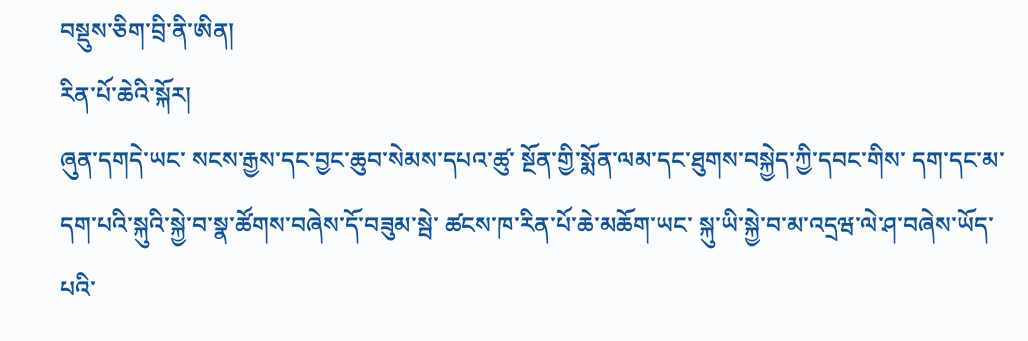བསྡུས་ཅིག་བྲི་ནི་ཨིན།
རིན་པོ་ཆེའི་སྐོར།
ཞུན་དགདེ་ཡང་ སངས་རྒྱས་དང་བྱང་ཆུབ་སེམས་དཔའ་ཚུ་ སྔོན་གྱི་སྨོན་ལམ་དང་ཐུགས་བསྐྱེད་ཀྱི་དབང་གིས་ དག་དང་མ་དག་པའི་སྐུའི་སྐྱེ་བ་སྣ་ཚོགས་བཞེས་དོ་བཟུམ་སྦེ་ ཚངས་ཁ་རིན་པོ་ཆེ་མཆོག་ཡང་ སྐུ་ཡི་སྐྱེ་བ་མ་འདྲཝ་ལེ་ཤ་བཞེས་ཡོད་པའི་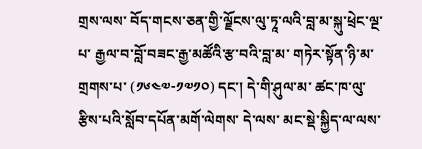གྲས་ལས་ བོད་གངས་ཅན་གྱི་ལྗོངས་ལུ་ཏཱ་ལའི་བླ་མ་སྐུ་ཕྲེང་ལྔ་པ་ རྒྱལ་བ་བློ་བཟང་རྒྱ་མཚོའི་རྩ་བའི་བླ་མ་ གཏེར་སྟོན་ཉི་མ་གྲགས་པ་ (༡༦༤༧-༡༧༡༠) དང་། དེ་གི་ཤུལ་མ་ ཚང་ཁ་ལུ་རྩིས་པའི་སློབ་དཔོན་མགོ་ལེགས་ དེ་ལས་ མང་སྡེ་སྐྱིད་ལ་ལས་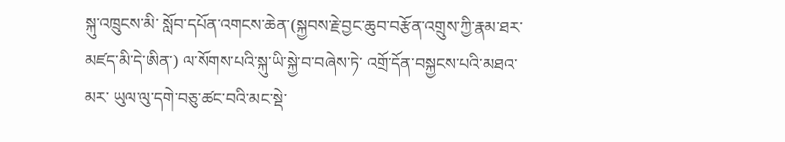སྐུ་འཁྲུངས་མི་ སློབ་དཔོན་འགངས་ཆེན་(སྐྱབས་རྗེ་བྱང་ཆུབ་བརྩོན་འགྲུས་ཀྱི་རྣམ་ཐར་མཛད་མི་དེ་ཨིན་) ལ་སོགས་པའི་སྐུ་ཡི་སྐྱེ་བ་བཞེས་ཏེ་ འགྲོ་དོན་བསྐྱངས་པའི་མཐའ་མར་ ཡུལ་ལུ་དགེ་བཅུ་ཚང་བའི་མང་སྡེ་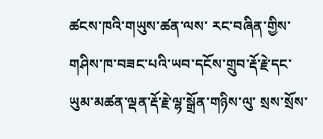ཚངས་ཁའི་གཡུས་ཚན་ལས་ རང་བཞིན་གྱིས་གཤིས་ཁ་བཟང་པའི་ཡབ་དངོས་གྲུབ་རྡོ་རྗེ་དང་ ཡུམ་མཚན་ལྡན་རྡོ་རྗེ་ལྷ་སྒྲོན་གཉིས་ལུ་ སྲས་སྲོས་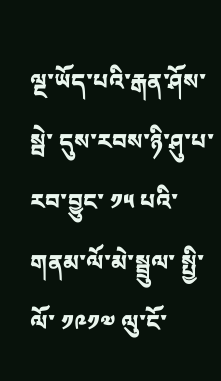ལྔ་ཡོད་པའི་རྒན་ཤོས་སྦེ་ དུས་རབས་ཉི་ཤུ་པ་རབ་བྱུང་ ༡༥ པའི་གནམ་ལོ་མེ་སྦྲུལ་ སྤྱི་ལོ་ ༡༩༡༧ ལུ་ངོ་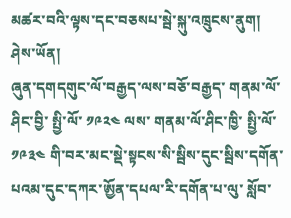མཚར་བའི་ལྟས་དང་བཅསཔ་སྦེ་སྐུ་འཁྲུངས་ནུག།
ཤེས་ཡོན།
ཞུན་དགདགུང་ལོ་བརྒྱད་ལས་བཅོ་བརྒྱད་ གནམ་ལོ་ཤིང་བྱི་ སྤྱི་ལོ་ ༡༩༢༤ ལས་ གནམ་ལོ་ཤིང་ཁྱི་ སྤྱི་ལོ་ ༡༩༣༤ གི་བར་མང་སྡེ་སྟངས་སི་སྦིས་དུང་སྦིས་དགོན་པའམ་དུང་དཀར་ཨྱོན་དཔལ་རི་དགོན་པ་ལུ་ སློབ་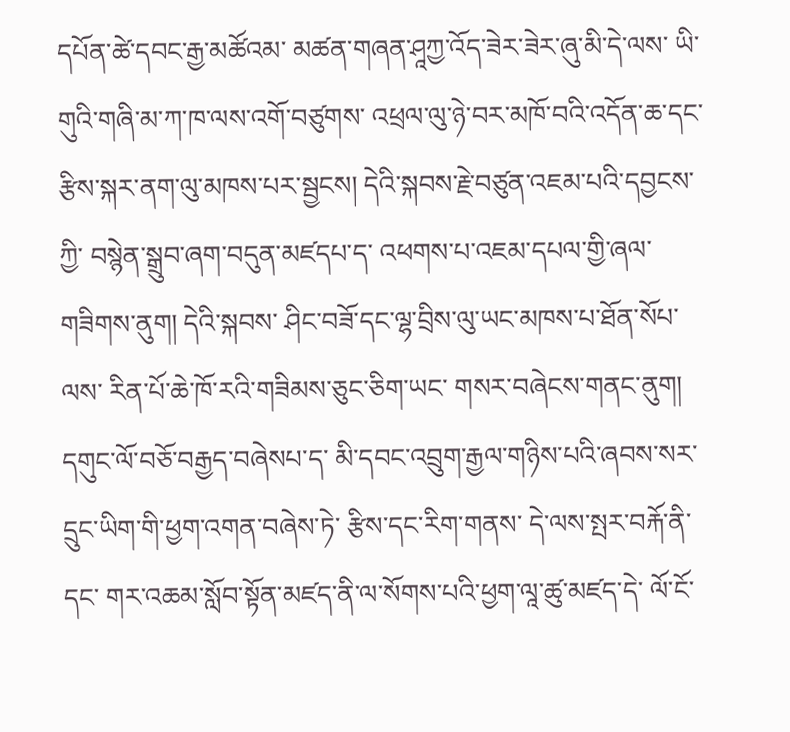དཔོན་ཚེ་དབང་རྒྱ་མཚོའམ་ མཚན་གཞན་ཤཱཀྱ་འོད་ཟེར་ཟེར་ཞུ་མི་དེ་ལས་ ཡི་གུའི་གཞི་མ་ཀ་ཁ་ལས་འགོ་བཙུགས་ འཕྲལ་ལུ་ཉེ་བར་མཁོ་བའི་འདོན་ཆ་དང་ རྩིས་སྐར་ནག་ལུ་མཁས་པར་སྦྱངས། དེའི་སྐབས་རྗེ་བཙུན་འཇམ་པའི་དབྱངས་ཀྱི་ བསྙེན་སྒྲུབ་ཞག་བདུན་མཛདཔ་ད་ འཕགས་པ་འཇམ་དཔལ་གྱི་ཞལ་གཟིགས་ནུག། དེའི་སྐབས་ ཤིང་བཟོ་དང་ལྷ་བྲིས་ལུ་ཡང་མཁས་པ་ཐོན་སོཔ་ལས་ རིན་པོ་ཆེ་ཁོ་རའི་གཟིམས་ཅུང་ཅིག་ཡང་ གསར་བཞེངས་གནང་ནུག། དགུང་ལོ་བཅོ་བརྒྱད་བཞེསཔ་ད་ མི་དབང་འབྲུག་རྒྱལ་གཉིས་པའི་ཞབས་སར་ དྲུང་ཡིག་གི་ཕྱག་འགན་བཞེས་ཏེ་ རྩིས་དང་རིག་གནས་ དེ་ལས་སྤར་བརྐོ་ནི་དང་ གར་འཆམ་སློབ་སྟོན་མཛད་ནི་ལ་སོགས་པའི་ཕྱག་ལཱ་ཚུ་མཛད་དེ་ ལོ་ངོ་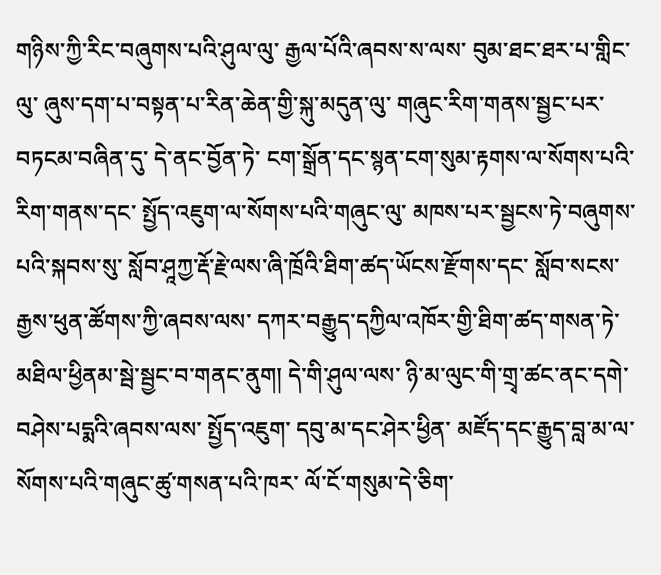གཉིས་ཀྱི་རིང་བཞུགས་པའི་ཤུལ་ལུ་ རྒྱལ་པོའི་ཞབས་ས་ལས་ བུམ་ཐང་ཐར་པ་གླིང་ལུ་ ཞུས་དག་པ་བསྟན་པ་རིན་ཆེན་གྱི་སྐུ་མདུན་ལུ་ གཞུང་རིག་གནས་སྦྱང་པར་བཏངམ་བཞིན་དུ་ དེ་ནང་བྱོན་ཏེ་ ངག་སྒྲོན་དང་སྙན་ངག་སུམ་རྟགས་ལ་སོགས་པའི་རིག་གནས་དང་ སྤྱོད་འཇུག་ལ་སོགས་པའི་གཞུང་ལུ་ མཁས་པར་སྦྱངས་ཏེ་བཞུགས་པའི་སྐབས་སུ་ སློབ་ཤཱཀྱ་རྡོ་རྗེ་ལས་ཞི་ཁྲོའི་ཐིག་ཚད་ཡོངས་རྫོགས་དང་ སློབ་སངས་རྒྱས་ཕུན་ཚོགས་ཀྱི་ཞབས་ལས་ དཀར་བརྒྱུད་དཀྱིལ་འཁོར་གྱི་ཐིག་ཚད་གསན་ཏེ་ མཐིལ་ཕྱིནམ་སྦེ་སྦྱང་བ་གནང་ནུག། དེ་གི་ཤུལ་ལས་ ཉི་མ་ལུང་གི་གྲྭ་ཚང་ནང་དགེ་བཤེས་པདྨའི་ཞབས་ལས་ སྤྱོད་འཇུག་ དབུ་མ་དང་ཤེར་ཕྱིན་ མཛོད་དང་རྒྱུད་བླ་མ་ལ་སོགས་པའི་གཞུང་ཚུ་གསན་པའི་ཁར་ ལོ་ངོ་གསུམ་དེ་ཅིག་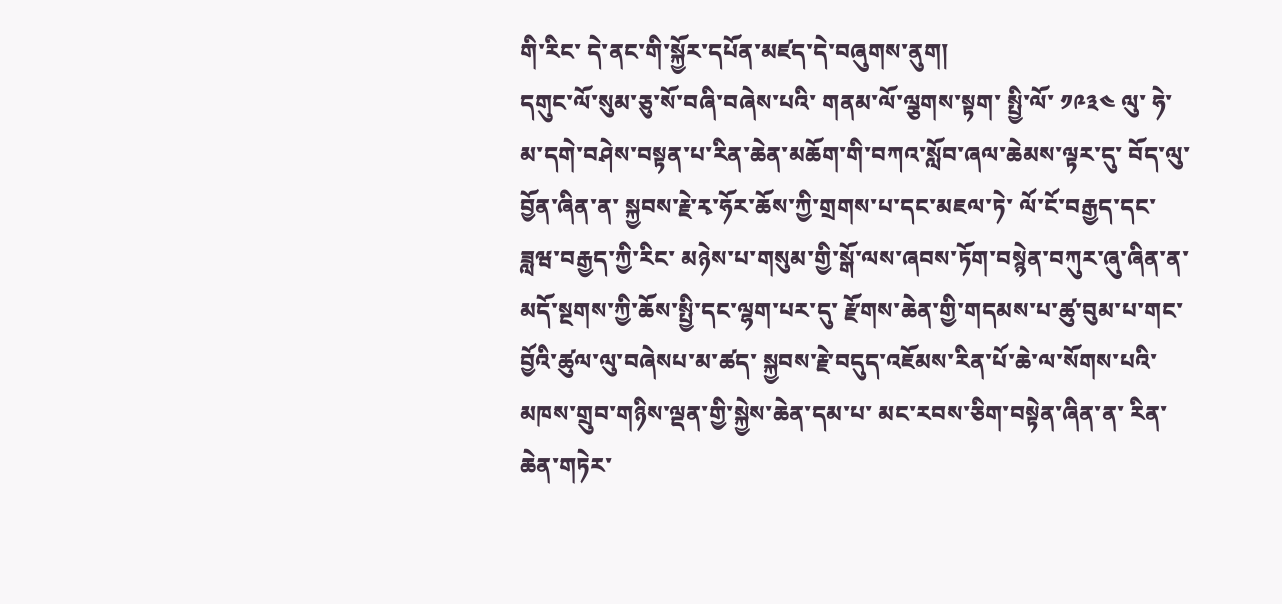གི་རིང་ དེ་ནང་གི་སྐྱོར་དཔོན་མཛད་དེ་བཞུགས་ནུག།
དགུང་ལོ་སུམ་ཅུ་སོ་བཞི་བཞེས་པའི་ གནམ་ལོ་ལྕགས་སྟག་ སྤྱི་ལོ་ ༡༩༣༤ ལུ་ ཧེ་མ་དགེ་བཤེས་བསྟན་པ་རིན་ཆེན་མཆོག་གི་བཀའ་སློབ་ཞལ་ཆེམས་ལྟར་དུ་ བོད་ལུ་བྱོན་ཞིན་ན་ སྐྱབས་རྗེ་རྭ་ཧོར་ཆོས་ཀྱི་གྲགས་པ་དང་མཇལ་ཏེ་ ལོ་ངོ་བརྒྱད་དང་ཟླཝ་བརྒྱད་ཀྱི་རིང་ མཉེས་པ་གསུམ་གྱི་སྒོ་ལས་ཞབས་ཏོག་བསྙེན་བཀུར་ཞུ་ཞིན་ན་ མདོ་སྔགས་ཀྱི་ཆོས་སྤྱི་དང་ལྷག་པར་དུ་ རྫོགས་ཆེན་གྱི་གདམས་པ་ཚུ་བུམ་པ་གང་བྱོའི་ཚུལ་ལུ་བཞེསཔ་མ་ཚད་ སྐྱབས་རྗེ་བདུད་འཇོམས་རིན་པོ་ཆེ་ལ་སོགས་པའི་མཁས་གྲུབ་གཉིས་ལྡན་གྱི་སྐྱེས་ཆེན་དམ་པ་ མང་རབས་ཅིག་བསྟེན་ཞིན་ན་ རིན་ཆེན་གཏེར་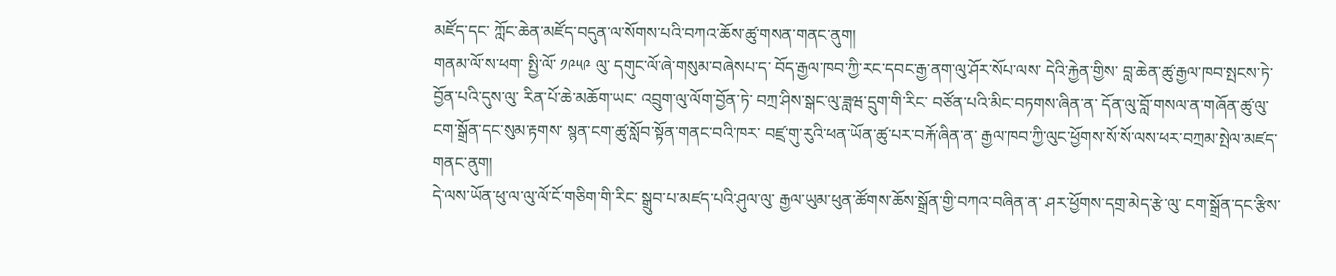མཛོད་དང་ ཀློང་ཆེན་མཛོད་བདུན་ལ་སོགས་པའི་བཀའ་ཆོས་ཚུ་གསན་གནང་ནུག།
གནམ་ལོ་ས་ཕག་ སྤྱི་ལོ་ ༡༩༥༩ ལུ་ དགུང་ལོ་ཞེ་གསུམ་བཞེསཔ་ད་ བོད་རྒྱལ་ཁབ་ཀྱི་རང་དབང་རྒྱ་ནག་ལུ་ཤོར་སོཔ་ལས་ དེའི་རྐྱེན་གྱིས་ བླ་ཆེན་ཚུ་རྒྱལ་ཁབ་སྤངས་ཏེ་བྱོན་པའི་དུས་ལུ་ རིན་པོ་ཆེ་མཆོག་ཡང་ འབྲུག་ལུ་ལོག་བྱོན་ཏེ་ བཀྲ་ཤིས་སྒང་ལུ་ཟླཝ་དྲུག་གི་རིང་ བཙོན་པའི་མིང་བཏགས་ཞིན་ན་ དོན་ལུ་བློ་གསལ་ན་གཞོན་ཚུ་ལུ་ ངག་སྒྲོན་དང་སུམ་རྟགས་ སྙན་ངག་ཚུ་སློབ་སྟོན་གནང་བའི་ཁར་ བཛྲ་གུ་རུའི་ཕན་ཡོན་ཚུ་པར་བརྐོ་ཞིན་ན་ རྒྱལ་ཁབ་ཀྱི་ལུང་ཕྱོགས་སོ་སོ་ལས་ཕར་བཀྲམ་སྤེལ་མཛད་གནང་ནུག།
དེ་ལས་ཡོན་ཕུ་ལ་ལུ་ལོ་ངོ་གཅིག་གི་རིང་ སྒྲུབ་པ་མཛད་པའི་ཤུལ་ལུ་ རྒྱལ་ཡུམ་ཕུན་ཚོགས་ཆོས་སྒྲོན་གྱི་བཀའ་བཞིན་ན་ ཤར་ཕྱོགས་དགྲ་མེད་རྩེ་ལུ་ ངག་སྒྲོན་དང་རྩིས་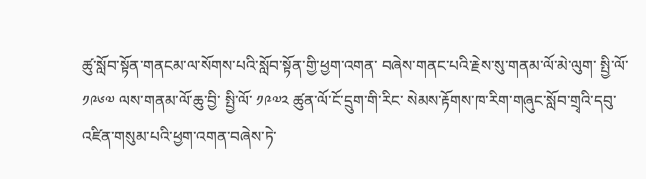ཚུ་སློབ་སྟོན་གནངམ་ལ་སོགས་པའི་སློབ་སྟོན་གྱི་ཕྱག་འགན་ བཞེས་གནང་པའི་རྗེས་སུ་གནམ་ལོ་མེ་ལུག་ སྤྱི་ལོ་༡༩༦༧ ལས་གནམ་ལོ་ཆུ་བྱི་ སྤྱི་ལོ་ ༡༩༧༢ ཚུན་ལོ་ངོ་དྲུག་གི་རིང་ སེམས་རྟོགས་ཁ་རིག་གཞུང་སློབ་གྲྭའི་དབུ་འཛིན་གསུམ་པའི་ཕྱག་འགན་བཞེས་ཏེ་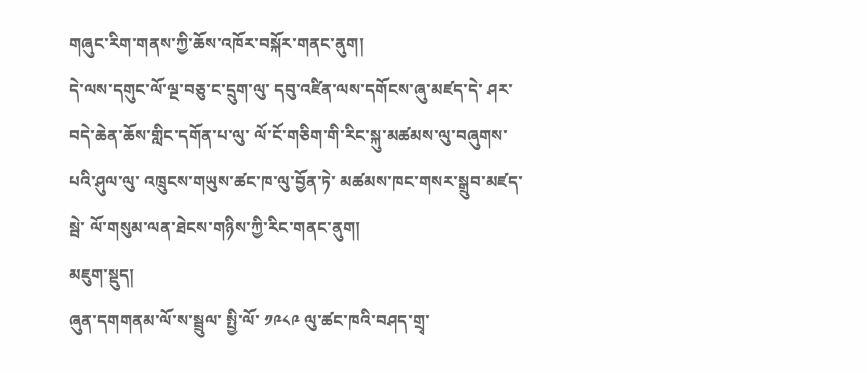གཞུང་རིག་གནས་ཀྱི་ཆོས་འཁོར་བསྐོར་གནང་ནུག།
དེ་ལས་དགུང་ལོ་ལྔ་བཅུ་ང་དྲུག་ལུ་ དབུ་འཛིན་ལས་དགོངས་ཞུ་མཛད་དེ་ ཤར་བདེ་ཆེན་ཆོས་གླིང་དགོན་པ་ལུ་ ལོ་ངོ་གཅིག་གི་རིང་སྐུ་མཚམས་ལུ་བཞུགས་པའི་ཤུལ་ལུ་ འཁྲུངས་གཡུས་ཚང་ཁ་ལུ་བྱོན་ཏེ་ མཚམས་ཁང་གསར་སྒྲུབ་མཛད་སྦེ་ ལོ་གསུམ་ལན་ཐེངས་གཉིས་ཀྱི་རིང་གནང་ནུག།
མཇུག་སྡུད།
ཞུན་དགགནམ་ལོ་ས་སྦྲུལ་ སྤྱི་ལོ་ ༡༩༨༩ ལུ་ཚང་ཁའི་བཤད་གྲྭ་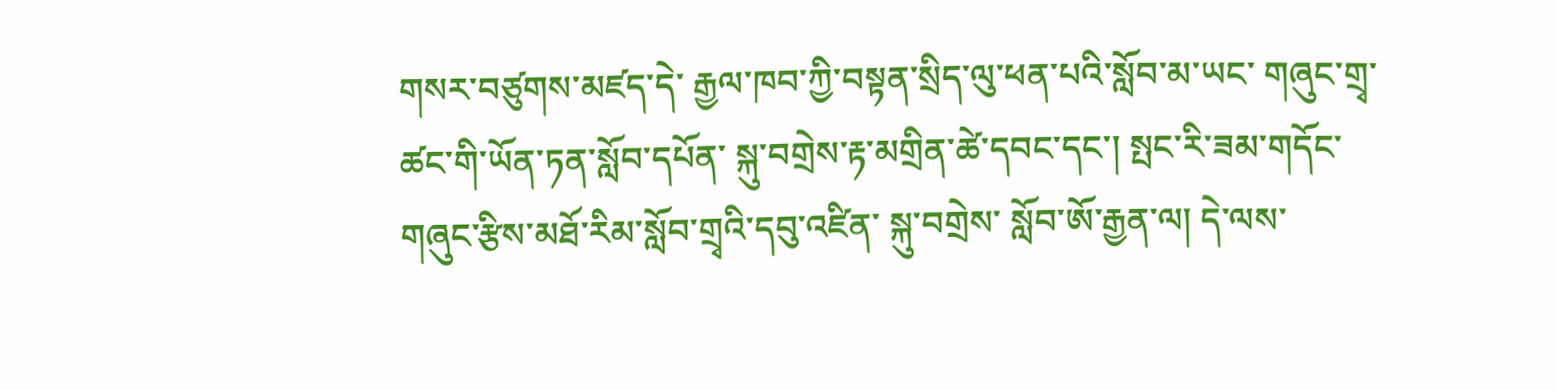གསར་བཙུགས་མཛད་དེ་ རྒྱལ་ཁབ་ཀྱི་བསྟན་སྲིད་ལུ་ཕན་པའི་སློབ་མ་ཡང་ གཞུང་གྲྭ་ཚང་གི་ཡོན་ཏན་སློབ་དཔོན་ སྐུ་བགྲེས་རྟ་མགྲིན་ཚེ་དབང་དང་། སྤང་རི་ཟམ་གདོང་གཞུང་རྩིས་མཐོ་རིམ་སློབ་གྲྭའི་དབུ་འཛིན་ སྐུ་བགྲེས་ སློབ་ཨོ་རྒྱན་ལ། དེ་ལས་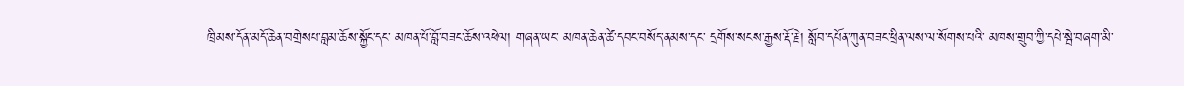ཁྲིམས་དོན་མདོ་ཆེན་བགྲེསཔ་བླམ་ཆོས་སྐྱོང་དང་ མཁན་པོ་བློ་བཟང་ཆོས་འཕེལ། གཞན་ཡང་ མཁན་ཆེན་ཚེ་དབང་བསོད་ནམས་དང་ དྲགོས་སངས་རྒྱས་རྡོ་རྗེ། སློབ་དཔོན་ཀུན་བཟང་ཕྲིན་ལས་ལ་སོགས་པའི་ མཁས་གྲུབ་ཀྱི་དཔེ་སྦེ་བཞག་མི་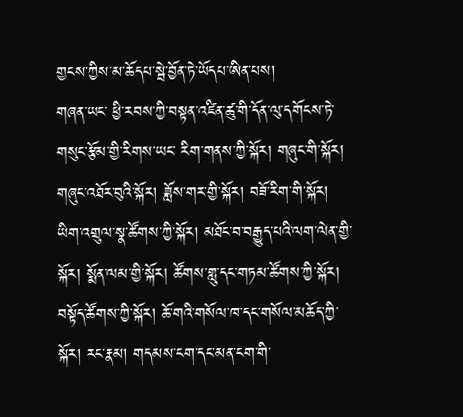གྱངས་ཀྱིས་མ་ཆོདཔ་སྦེ་བྱོན་ཏེ་ཡོདཔ་ཨིན་པས།
གཞན་ཡང་ ཕྱི་རབས་ཀྱི་བསྟན་འཛིན་ཚུ་གི་དོན་ལུ་དགོངས་ཏེ་ གསུང་རྩོམ་གྱི་རིགས་ཡང་ རིག་གནས་ཀྱི་སྐོར། གཞུང་གི་སྐོར། གཞུང་འཐོར་བུའི་སྐོར། ཟློས་གར་གྱི་སྐོར། བཟོ་རིག་གི་སྐོར། ཡིག་འགྲུལ་སྣ་ཚོགས་ཀྱི་སྐོར། མཐོང་བ་བརྒྱུད་པའི་ལག་ལེན་གྱི་སྐོར། སྨོན་ལམ་གྱི་སྐོར། ཚོགས་གླུ་དང་གཏམ་ཚོགས་ཀྱི་སྐོར། བསྟོད་ཚོགས་ཀྱི་སྐོར། ཆོ་གའི་གསོལ་ཁ་དང་གསོལ་མཆོད་ཀྱི་སྐོར། རང་རྣམ། གདམས་ངག་དང་མན་ངག་གི་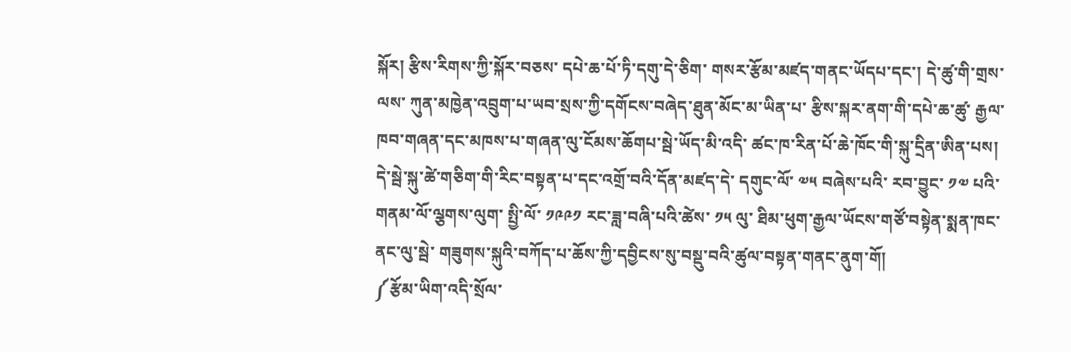སྐོར། རྩིས་རིགས་ཀྱི་སྐོར་བཅས་ དཔེ་ཆ་པོ་ཏི་དགུ་དེ་ཅིག་ གསར་རྩོམ་མཛད་གནང་ཡོདཔ་དང་། དེ་ཚུ་གི་གྲས་ལས་ ཀུན་མཁྱེན་འབྲུག་པ་ཡབ་སྲས་ཀྱི་དགོངས་བཞེད་ཐུན་མོང་མ་ཡིན་པ་ རྩིས་སྐར་ནག་གི་དཔེ་ཆ་ཚུ་ རྒྱལ་ཁབ་གཞན་དང་མཁས་པ་གཞན་ལུ་ངོམས་ཆོགཔ་སྦེ་ཡོད་མི་འདི་ ཚང་ཁ་རིན་པོ་ཆེ་ཁོང་གི་སྐུ་དྲིན་ཨིན་པས།
དེ་སྦེ་སྐུ་ཚེ་གཅིག་གི་རིང་བསྟན་པ་དང་འགྲོ་བའི་དོན་མཛད་དེ་ དགུང་ལོ་ ༧༥ བཞེས་པའི་ རབ་བྱུང་ ༡༧ པའི་གནམ་ལོ་ལྕགས་ལུག་ སྤྱི་ལོ་ ༡༩༩༡ རང་ཟླ་བཞི་པའི་ཚེས་ ༡༥ ལུ་ ཐིམ་ཕུག་རྒྱལ་ཡོངས་གཙོ་བསྟེན་སྨན་ཁང་ནང་ལུ་སྦེ་ གཟུགས་སྐུའི་བཀོད་པ་ཆོས་ཀྱི་དབྱིངས་སུ་བསྡུ་བའི་ཚུལ་བསྟན་གནང་ནུག་གོ།
༼རྩོམ་ཡིག་འདི་སྲོལ་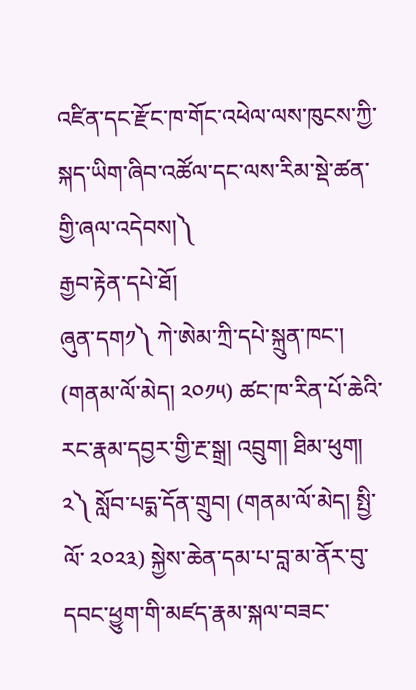འཛིན་དང་རྫོང་ཁ་གོང་འཕེལ་ལས་ཁུངས་ཀྱི་སྐད་ཡིག་ཞིབ་འཚོལ་དང་ལས་རིམ་སྡེ་ཚན་གྱི་ཞལ་འདེབས།༽
རྒྱབ་རྟེན་དཔེ་ཐོ།
ཞུན་དག༡༽ ཀེ་ཨེམ་ཀྲི་དཔེ་སྐྲུན་ཁང་། (གནམ་ལོ་མེད། ༢༠༡༥) ཚང་ཁ་རིན་པོ་ཆེའི་རང་རྣམ་དབྱར་གྱི་རྔ་སྒྲ། འབྲུག། ཐིམ་ཕུག།
༢༽ སློབ་པདྨ་དོན་གྲུབ། (གནམ་ལོ་མེད། སྤྱི་ལོ་ ༢༠༢༣) སྐྱེས་ཆེན་དམ་པ་བླ་མ་ནོར་བུ་དབང་ཕྱུག་གི་མཛད་རྣམ་སྐལ་བཟང་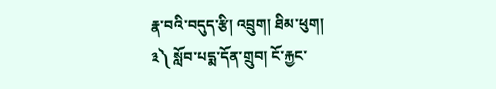རྣ་བའི་བདུད་རྩི། འབྲུག། ཐིམ་ཕུག།
༣༽ སློབ་པདྨ་དོན་གྲུབ། ངོ་རྐྱང་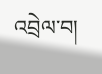འབྲེལ་བ།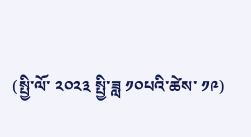(སྤྱི་ལོ་ ༢༠༢༣ སྤྱི་ཟླ ༡༠པའི་ཚེས་ ༡༩)